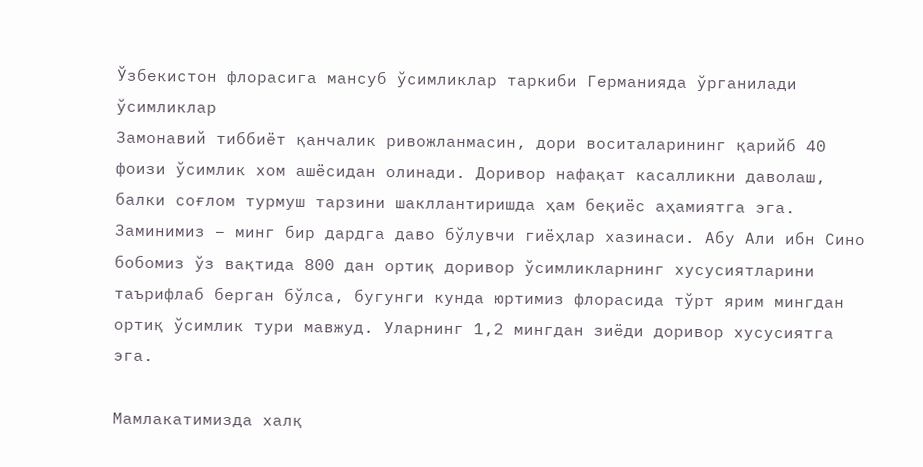Ўзбекистон флорасига мансуб ўсимликлар таркиби Германияда ўрганилади
ўсимликлар
Замонавий тиббиёт қанчалик ривожланмасин, дори воситаларининг қарийб 40 фоизи ўсимлик хом ашёсидан олинади. Доривор нафақат касалликни даволаш, балки соғлом турмуш тарзини шакллантиришда ҳам беқиёс аҳамиятга эга.
Заминимиз – минг бир дардга даво бўлувчи гиёҳлар хазинаси. Абу Али ибн Сино бобомиз ўз вақтида 800 дан ортиқ доривор ўсимликларнинг хусусиятларини таърифлаб берган бўлса, бугунги кунда юртимиз флорасида тўрт ярим мингдан ортиқ ўсимлик тури мавжуд. Уларнинг 1,2 мингдан зиёди доривор хусусиятга эга.

Мамлакатимизда халқ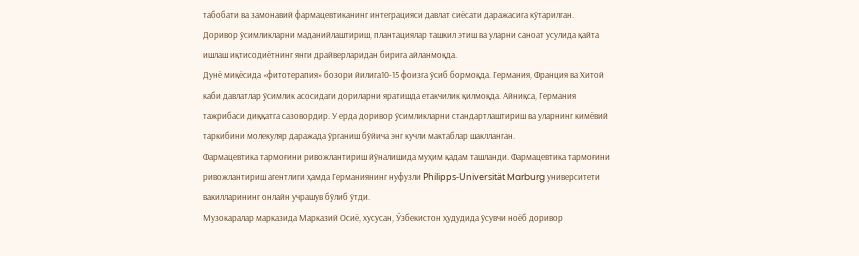табобати ва замонавий фармацевтиканинг интеграцияси давлат сиёсати даражасига кўтарилган. Доривор ўсимликларни маданийлаштириш, плантациялар ташкил этиш ва уларни саноат усулида қайта ишлаш иқтисодиётнинг янги драйверларидан бирига айланмоқда.
Дунё миқёсида «фитотерапия» бозори йилига10-15 фоизга ўсиб бормоқда. Германия, Франция ва Хитой каби давлатлар ўсимлик асосидаги дориларни яратишда етакчилик қилмоқда. Айниқса, Германия тажрибаси диққатга сазовордир. У ерда доривор ўсимликларни стандартлаштириш ва уларнинг кимёвий таркибини молекуляр даражада ўрганиш бўйича энг кучли мактаблар шаклланган.
Фармацевтика тармоғини ривожлантириш йўналишида муҳим қадам ташланди. Фармацевтика тармоғини ривожлантириш агентлиги ҳамда Германиянинг нуфузли Philipps-Universität Marburg университети вакилларининг онлайн учрашув бўлиб ўтди.
Музокаралар марказида Марказий Осиё, хусусан, Ўзбекистон ҳудудида ўсувчи ноёб доривор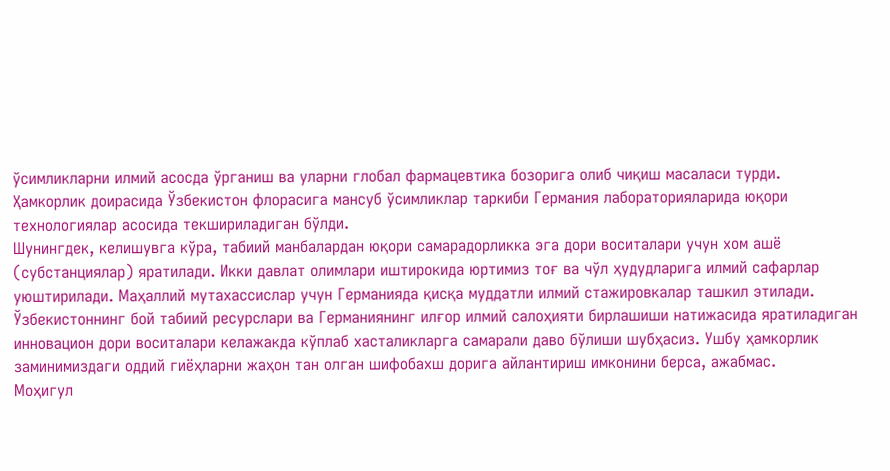ўсимликларни илмий асосда ўрганиш ва уларни глобал фармацевтика бозорига олиб чиқиш масаласи турди.
Ҳамкорлик доирасида Ўзбекистон флорасига мансуб ўсимликлар таркиби Германия лабораторияларида юқори технологиялар асосида текшириладиган бўлди.
Шунингдек, келишувга кўра, табиий манбалардан юқори самарадорликка эга дори воситалари учун хом ашё (субстанциялар) яратилади. Икки давлат олимлари иштирокида юртимиз тоғ ва чўл ҳудудларига илмий сафарлар уюштирилади. Маҳаллий мутахассислар учун Германияда қисқа муддатли илмий стажировкалар ташкил этилади.
Ўзбекистоннинг бой табиий ресурслари ва Германиянинг илғор илмий салоҳияти бирлашиши натижасида яратиладиган инновацион дори воситалари келажакда кўплаб хасталикларга самарали даво бўлиши шубҳасиз. Ушбу ҳамкорлик заминимиздаги оддий гиёҳларни жаҳон тан олган шифобахш дорига айлантириш имконини берса, ажабмас.
Моҳигул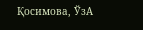Қосимова, ЎзА